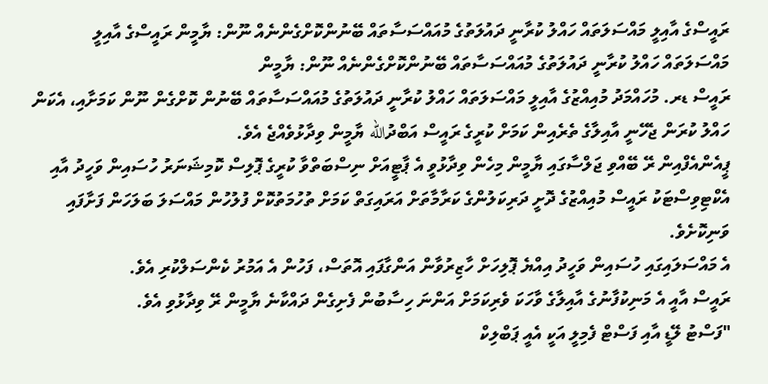ރައީސްގެ އާއިލީ މައްސަލަތައް ހައްލު ކުރާނީ ދައުލަތުގެ މުއައްސަސާތައް ބޭނުންކޮށްގެންނެއް ނޫން: ޔާމީން ރައީސްގެ އާއިލީ މައްސަލަތައް ހައްލު ކުރާނީ ދައުލަތުގެ މުއައްސަސާތައް ބޭނުންކޮށްގެންނެއް ނޫން: ޔާމީން
ރައީސް ޑރ. މުހައްމަދު މުއިއްޒުގެ އާއިލީ މައްސަލަތައް ހައްލު ކުރާނީ ދައުލަތުގެ މުއައްސަސާތައް ބޭނުން ކޮށްގެން ނޫން ކަމަށާއި، އެކަން ހައްލު ކުރަން ޖެހޭނީ އާއިލާގެ ތެރެއިން ކަމަށް ކުރީގެ ރައީސް އަބްދުالله ޔާމީން ވިދާޅުވެއްޖެ އެވެ.
ޕީއެންއެފްއިން ރޭ ބޭއްވި ޖަލްސާގައި ޔާމީން މިހެން ވިދާޅުވީ އެ ޕާޓީއަށް ނިސްބަތްވާ ކުރީގެ ޕޮލިސް ކޮމިޝަނަރު ހުސައިން ވަހީދު އާއި އެކްޓިވިސްޓަކު ރައީސް މުއިއްޒުގެ ދޮށީ ދަރިކަލުންގެ ކަރާމާތަށް އަރައިގަތް ކަމަށް ތުހުމަތުކޮށް ފުލުހުން މައްސަލަ ބަލަހަން ފަށާފައި ވަނިކޮށެވެ.
އެ މައްސަލައިގައި ހުސައިން ވަހީދު އިއްޔެ ޕޮލިހަށް ހާޒިރުވާން އަންގާފައި އޮތަސް، ފަހުން އެ އަމުރު ކެންސަލްކުރި އެވެ.
ރައީސް އާއީ އެ މަނިކުފާނުގެ އާއިލާގެ ވާހަކަ ވެރިކަމަށް އަންނަ ހިސާބުން ފެށިގެން ދައްކާނެ ޔާމީން ރޭ ވިދާޅުވި އެވެ.
"ފަސްޓު ލޭޑީ އާއި ފަސްޓް ފެމިލީ އަކީ އެއީ ޕަބްލިކް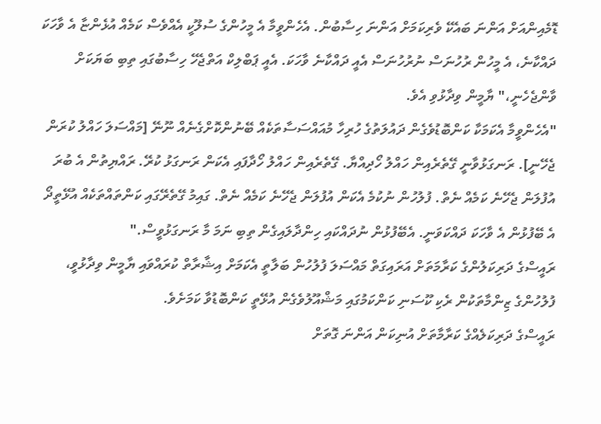ޑޮމެއިންއަށް އަންނަ ބައެކޭ ވެރިކަމަށް އަންނަ ހިސާބުން. އެހެންވީމާ އެ މީހުންގެ ސުލޫކީ އެއްވެސް ކަމެއް އުޅެންޏާ އެ ވާހަކަ ދައްކާނެ، އެ މީހުން ރުހުނަސް ނުރުހުނަސް އެއީ ދައްކާނެ ވާހަކަ. އެއީ ޕަބްލިކް އަތްޖެހޭ ހިސާބުގައި ތިބި ބަޔަކަށް ވާންޖެހެނީ،" ޔާމީން ވިދާޅުވި އެވެ.
"އެހެންވީމާ އެކަމަކާ ކަންބޮޑުވެގެން ދައުލަތުގެ ހުރިހާ މުއައްސަސާތަކެއް ބޭނުންކޮށްގެނެއް ނޫނޭ [މައްސަލަ ހައްލު ކުރަން ޖެހޭނީ]. ރަނގަޅުވާނީ ގޭތެރެއިން ހައްލު ހޯދިއްޔާ. ގޭތެރެއިން ހައްލު ހޯދާފައި އެކަން ރަނގަޅު ކުރޭ. ރައްޔިތުން އެ ބުރަ އުފުލަން ޖެހޭނެ ކަމެއް ނެތް. ފުލުހުން ނުކުމެ އެކަން އުފުލަން ޖެހޭނެ ކަމެއް ނެތް. ގައިމު ގޭތެރޭގައި ކަންތައްތަކެއް އުޅޭތީދޯ އެ ބޭފުޅުން އެ ވާހަކަ ދައްކަވަނީ. އެބޭފުޅުން ނުދައްކައި ހިންދާލައިގެން ތިބި ނަމަ މާ ރަނގަޅުވީސް."
ރައީސްގެ ދަރިކަލުންގެ ކަރާމަތަށް އަރައިގަތް މައްސަލަ ފުލުހުން ބަލާތީ އެކަމަށް އިޝާރާތް ކުރައްވައި ޔާމީން ވިދާޅުވީ، ފުލުހުންގެ ޒިންމާތަކުން ރެކި ކޫސަނި ކަންކަމުގައި މަޝްއޫލުވެގެން އުޅޭތީ ކަންބޮޑުވާ ކަމަށެވެ.
ރައީސްގެ ދަރިކަލެއްގެ ކަރާމާތަށް އުނިކަން އަންނަ ގޮތަށް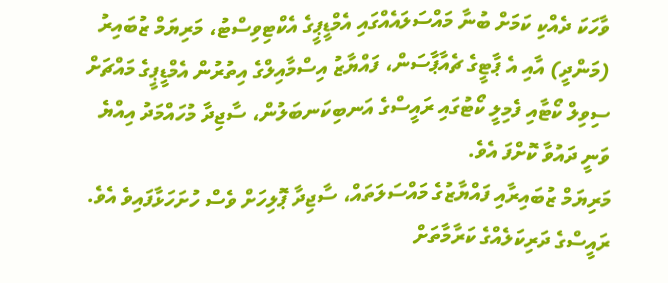ވާހަކަ ދެއްކި ކަމަށް ބުނާ މައްސަލައެއްގައި އެމްޑީޕީގެ އެކްޓިވިސްޓު، މަރިޔަމް ޒުބައިރު (މަންދީ) އާއި އެ ޕާޓީގެ ޗެއާޕާސަން، ފައްޔާޒު އިސްމާއިލްގެ އިތުރުން އެމްޑީޕީގެ މައްޗަށް ސިވިލް ކޯޓާއި ފެމިލީ ކޯޓުގައި ރައީސްގެ އަނބިކަނބަލުން، ސާޖިދާ މުހައްމަދު އިއްޔެ ވަނީ ދައުވާ ކޮށްފަ އެވެ.
މަރިޔަމް ޒުބައިރާއި ފައްޔާޒުގެ މައްސަލަތައް، ސާޖިދާ ޕޮލިހަށް ވެސް ހުށަހަޅާފައިވެ އެވެ.
ރައީސްގެ ދަރިކަލެއްގެ ކަރާމާތަށް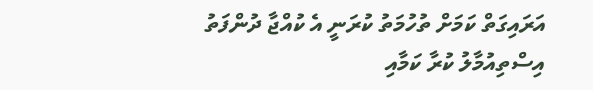އަރައިގަތް ކަމަށް ތުހުމަތު ކުރަނީ އެ ކުއްޖާ ދުންފަތު އިސްތިއުމާލު ކުރާ ކަމާއި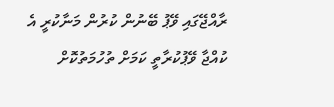ރާއްޖޭގައި ވޭޕު ބޭނުން ކުރުން މަނާކުރީ އެ ކުއްޖާ ވޭޕުކުރާތީ ކަމަށް ތުހުމަތުކޮށް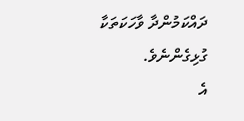ދައްކަމުންދާ ވާހަކަތަކާ ގުޅިގެންނެވެ.
އެ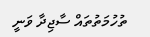ތުހުމަތުތައް ސާޖިދާ ވަނީ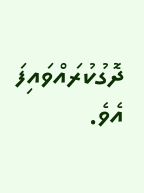ދޮގުކުރައްވައިފަ އެވެ.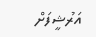އަރުޝީފަށް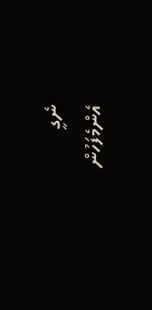ނެގީ
އެންމެފަހުން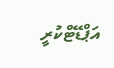އަޕްޑޭޓްކުރީ